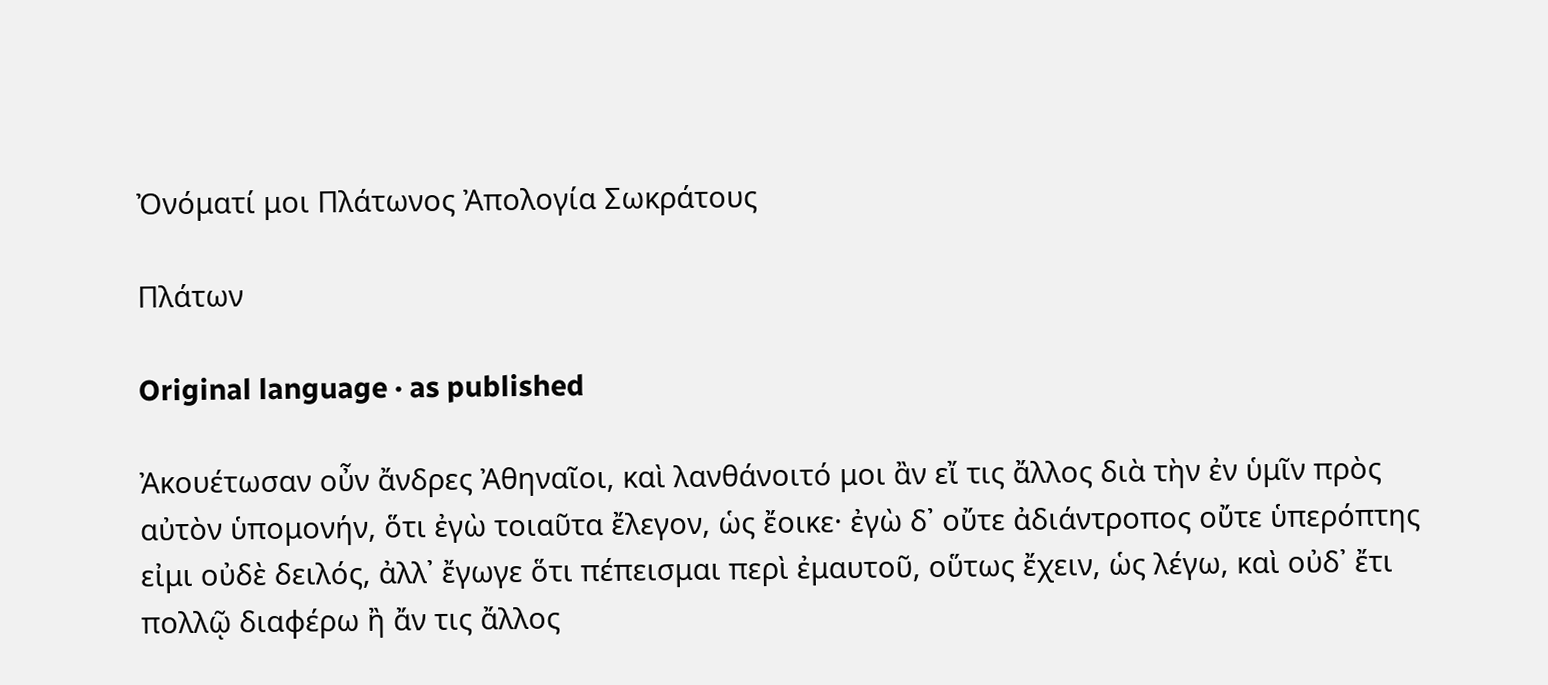Ὀνόματί μοι Πλάτωνος Ἀπολογία Σωκράτους

Πλάτων

Original language · as published

Ἀκουέτωσαν οὖν ἄνδρες Ἀθηναῖοι, καὶ λανθάνοιτό μοι ἂν εἴ τις ἄλλος διὰ τὴν ἐν ὑμῖν πρὸς αὐτὸν ὑπομονήν, ὅτι ἐγὼ τοιαῦτα ἔλεγον, ὡς ἔοικε· ἐγὼ δ᾽ οὔτε ἀδιάντροπος οὔτε ὑπερόπτης εἰμι οὐδὲ δειλός, ἀλλ᾽ ἔγωγε ὅτι πέπεισμαι περὶ ἐμαυτοῦ, οὕτως ἔχειν, ὡς λέγω, καὶ οὐδ᾽ ἔτι πολλῷ διαφέρω ἢ ἄν τις ἄλλος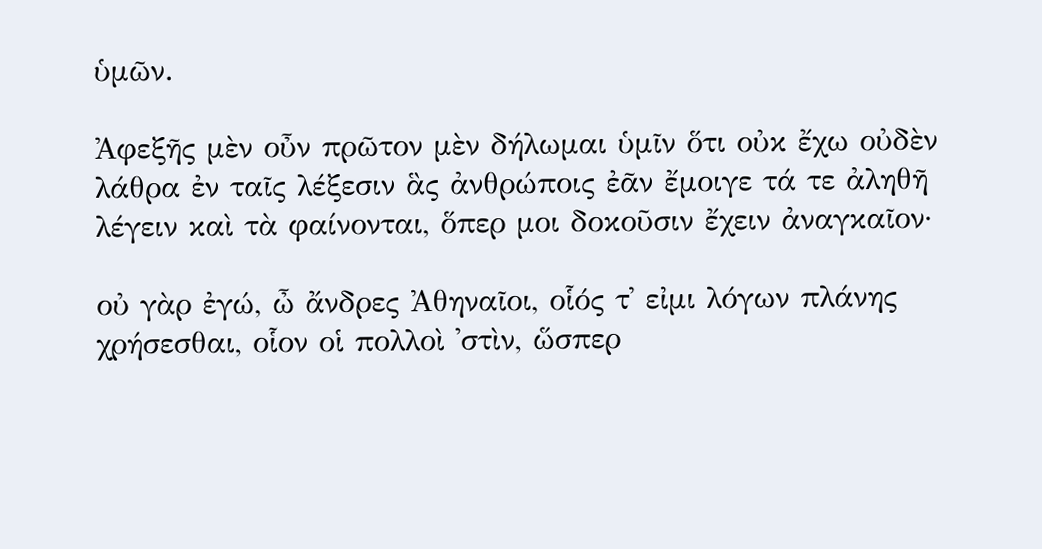ὑμῶν.

Ἀφεξῆς μὲν οὖν πρῶτον μὲν δήλωμαι ὑμῖν ὅτι οὐκ ἔχω οὐδὲν λάθρα ἐν ταῖς λέξεσιν ἃς ἀνθρώποις ἐᾶν ἔμοιγε τά τε ἀληθῆ λέγειν καὶ τὰ φαίνονται, ὅπερ μοι δοκοῦσιν ἔχειν ἀναγκαῖον·

οὐ γὰρ ἐγώ, ὦ ἄνδρες Ἀθηναῖοι, οἷός τ᾽ εἰμι λόγων πλάνης χρήσεσθαι, οἷον οἱ πολλοὶ ᾽στὶν, ὥσπερ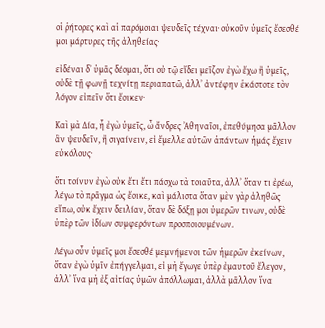οἱ ῥήτορες καὶ αἱ παρόμοιαι ψευδεῖς τέχναι· οὐκοῦν ὑμεῖς ἔσεσθέ μοι μάρτυρες τῆς ἀληθείας·

εἰδέναι δ᾽ ὑμᾶς δέομαι, ὅτι οὐ τῷ εἴδει μεῖζον ἐγὼ ἔχω ἢ ὑμεῖς, οὐδὲ τῇ φωνῇ τεχνίτῃ περιαπατῶ, ἀλλ᾽ ἀντέφην ἑκάστοτε τὸν λόγον εἰπεῖν ὅτι ἔοικεν·

Καὶ μὰ Δία, ἦ ἐγὼ ὑμεῖς, ὦ ἄνδρες Ἀθηναῖοι, ἐπεθύμησα μᾶλλον ἂν ψευδεῖν, ἢ σιγαίνειν, εἰ ἔμελλε αὐτῶν ἁπάντων ἡμάς ἔχειν εὐκόλους·

ὅτι τοίνυν ἐγὼ οὐκ ἔτι ἔτι πάσχω τὰ τοιαῦτα, ἀλλ᾽ ὅταν τι ἐρέω, λέγω τὸ πρᾶγμα ὡς ἔοικε, καὶ μάλιστα ὅταν μὲν γὰρ ἀληθῶς εἴπω, οὐκ ἔχειν δειλίαν, ὅταν δὲ δόξῃ μοι ὑμερῶν τινων, οὐδὲ ὑπὲρ τῶν ἰδίων συμφερόντων προσποιουμένων.

Λέγω οὖν ὑμεῖς μοι ἔσεσθέ μεμνήμενοι τῶν ἡμερῶν ἐκείνων, ὅταν ἐγὼ ὑμῖν ἐπήγγελμαι, εἰ μὴ ἔγωγε ὑπὲρ ἐμαυτοῦ ἔλεγον, ἀλλ᾽ ἵνα μὴ ἐξ αἰτίας ὑμῶν ἀπόλλωμαι, ἀλλὰ μᾶλλον ἵνα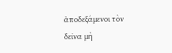ἀποδεξάμενοι τὸν δεῖνα μὴ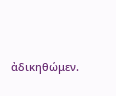ἀδικηθώμεν.